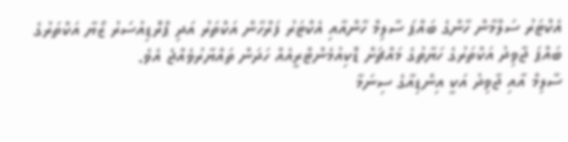އެކްޓަރު ސަލްމާން ހާންގެ ބައްޕަ ސާލިމް ހާންއާއި އެކްޓަރު ފަރްހާން އަކްތަރު އަދި ޕްރޮޑިއުސަރު ޒޯޔާ އަކްތަރުގެ ބައްޕަ ޖާވިދު އަކްތަރުގެ ހަޔާތުގެ މައްޗަށް ޑޮކިއުމެންޓްރީއެއް ހަދަން ތައްޔާރުވެއްޖެ އެވެ.
ސާލިމް އާއި ޖާވިދު އަކީ އިންޑިއާގެ ސިނަމާ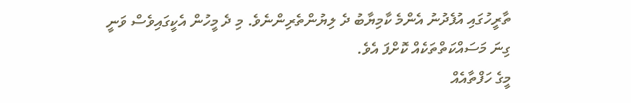ތާރީހުގައި އުފެދުނު އެންމެ ކާމިޔާބު ދެ ލިޔުންތެރިންނެވެ. މި ދެ މީހުން އެކީގައިވެސް ވަނީ ގިނަ މަސައްކަތްތަކެއް ކޮށްފަ އެވެ.
މީގެ ހަފްތާއެއް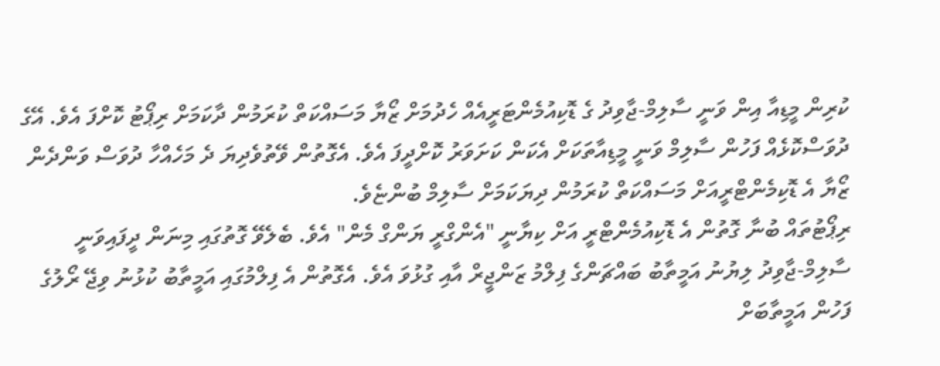ކުރިން މީޑިއާ އިން ވަނީ ސާލިމް-ޖާވިދު ގެ ޑޮކިއުމެންޓަރީއެއް ހެދުމަށް ޒޯޔާ މަސައްކަތް ކުރަމުން ދާކަމަށް ރިޕޯޓު ކޮށްފަ އެވެ. އޭގެ ދުވަސްކޮޅެއް ފަހުން ސާލިމް ވަނީ މީޑިއާތަކަށް އެކަން ކަށަވަރު ކޮށްދީފަ އެވެ. އެގޮތުން ވޭތުވެދިޔަ ދެ މަހެއްހާ ދުވަސް ވަންދެން ޒޯޔާ އެ ޑޮކިމެންޓްރީއަށް މަސައްކަތް ކުރަމުން ދިޔަކަމަށް ސާލިމް ބުންޏެވެ.
ރިޕޯޓުތައް ބުނާ ގޮތުން އެ ޑޮކިއުމެންޓްރީ އަށް ކިޔާނީ "އެންގްރީ ޔަންގް މެން" އެވެ. ބެލެވޭ ގޮތުގައި މިނަން ދީފައިވަނީ ސާލިމް-ޖާވިދު ލިޔުނު އަމީތާބު ބައްޗަންގެ ފިލްމު ޒަންޖީރް އާއި ގުޅުވަ އެވެ. އެގޮތުން އެ ފިލްމުގައި އަމީތާބު ކުޅުނު ވިޖޭ ރޯލުގެ ފަހުން އަމީތާބަށް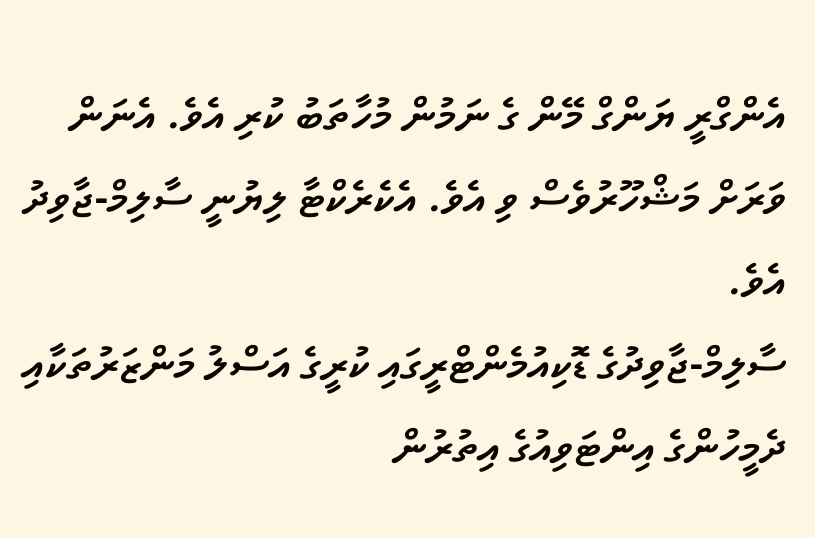އެންގްރީ ޔަންގް މޭން ގެ ނަމުން މުހާތަބު ކުރި އެވެ. އެނަން ވަރަށް މަޝްހޫރުވެސް ވި އެވެ. އެކެރެކްޓާ ލިޔުނީ ސާލިމް-ޖާވިދު އެވެ.
ސާލިމް-ޖާވިދުގެ ޑޮކިއުމެންޓްރީގައި ކުރީގެ އަސްލު މަންޒަރުތަކާއި ދެމީހުންގެ އިންޓަވިއުގެ އިތުރުން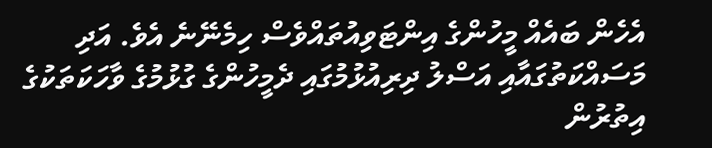އެހެން ބައެއް މީހުންގެ އިންޓަވިއުތައްވެސް ހިމެނޭނެ އެވެ. އަދި މަސައްކަތުގައާއި އަސްލު ދިރިއުޅުމުގައި ދެމީހުންގެ ގުޅުމުގެ ވާހަކަތަކުގެ އިތުރުން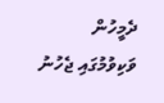ދެމީހުން ވަކިވުމުގައި ޖެހުނު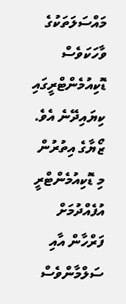މައްސަލަތަކުގެ ވާހަކަވެސް ޑޮކިއުމެންޓްރީގައި ކިޔައިދޭނެ އެވެ.
ޒޯޔާގެ އިތުރުން މި ޑޮކިއުމެންޓްރީ އުފެއްދުމަށް ފަރްހާން އާއި ސަލްމާންވެސް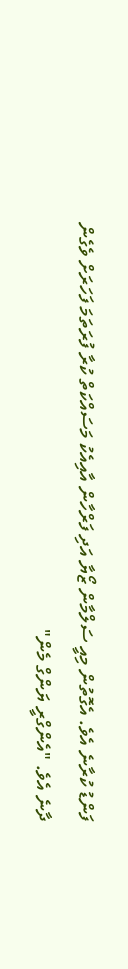ފަންޑު ކުރާނެ އެވެ. އެގޮތުން މިއީ ސަލްމާން ޒޯޔާ އަދި ފަރްހާން އާއިއެކު މަސައްކަތް ކުރާ ފުރަތަމަ ފަހަރަށް ވެގެން ދާނެ އެވެ. "އެންގްރީ ޔަންގް މެން"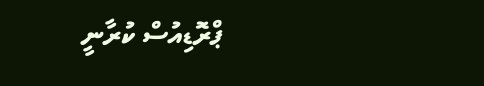ޕްރޮޑިއުސް ކުރާނީ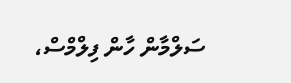ސަލްމާން ހާން ފިލްމްސް،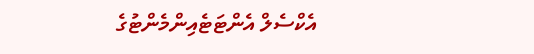އެކްސެލް އެންޓަޓެއިންމެންޓުގެ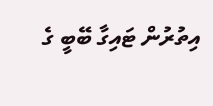އިތުރުން ޓައިގާ ބޭބީ ގެ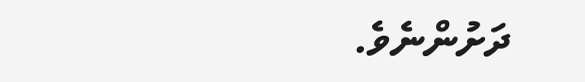ދަށުންނެވެ.